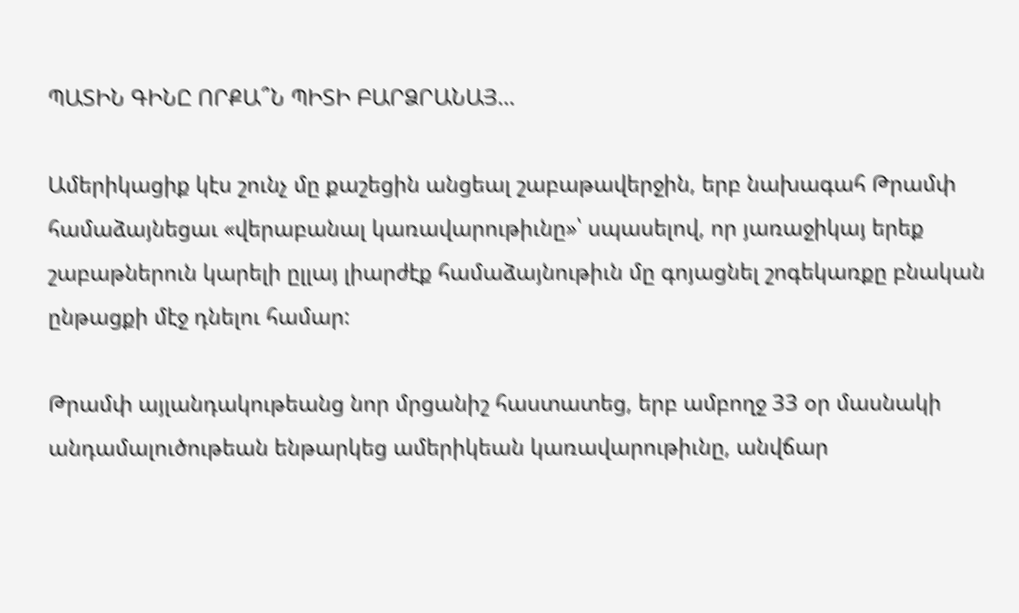ՊԱՏԻՆ ԳԻՆԸ ՈՐՔԱ՞Ն ՊԻՏԻ ԲԱՐՁՐԱՆԱՅ…

Ամերիկացիք կէս շունչ մը քաշեցին անցեալ շաբաթավերջին, երբ նախագահ Թրամփ համաձայնեցաւ «վերաբանալ կառավարութիւնը»՝ սպասելով, որ յառաջիկայ երեք շաբաթներուն կարելի ըլլայ լիարժէք համաձայնութիւն մը գոյացնել շոգեկառքը բնական ընթացքի մէջ դնելու համար:

Թրամփ այլանդակութեանց նոր մրցանիշ հաստատեց, երբ ամբողջ 33 օր մասնակի անդամալուծութեան ենթարկեց ամերիկեան կառավարութիւնը, անվճար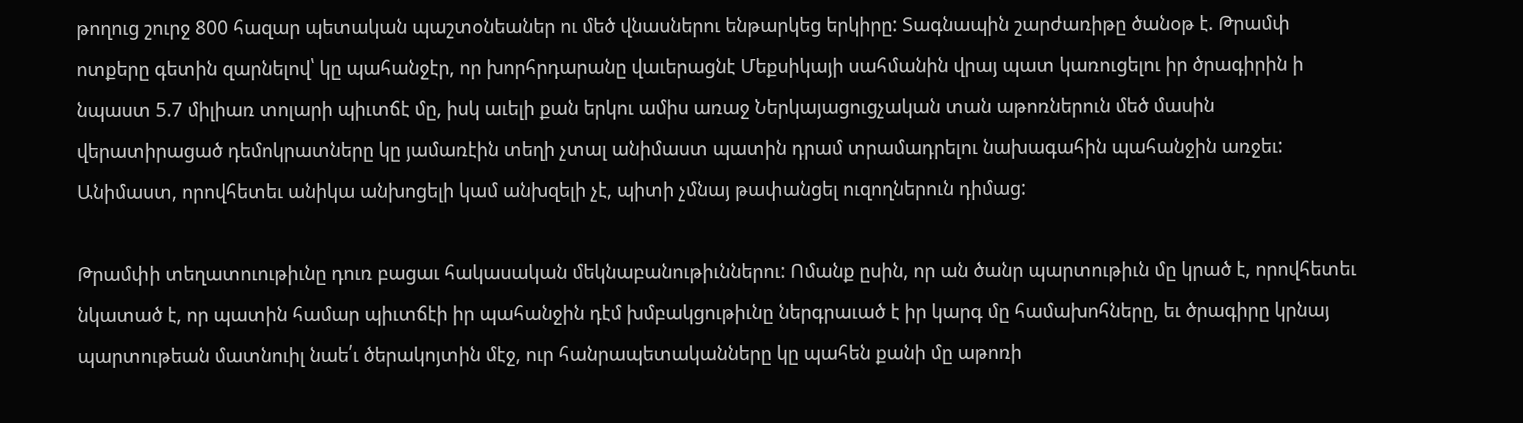թողուց շուրջ 800 հազար պետական պաշտօնեաներ ու մեծ վնասներու ենթարկեց երկիրը: Տագնապին շարժառիթը ծանօթ է. Թրամփ ոտքերը գետին զարնելով՝ կը պահանջէր, որ խորհրդարանը վաւերացնէ Մեքսիկայի սահմանին վրայ պատ կառուցելու իր ծրագիրին ի նպաստ 5.7 միլիառ տոլարի պիւտճէ մը, իսկ աւելի քան երկու ամիս առաջ Ներկայացուցչական տան աթոռներուն մեծ մասին վերատիրացած դեմոկրատները կը յամառէին տեղի չտալ անիմաստ պատին դրամ տրամադրելու նախագահին պահանջին առջեւ: Անիմաստ, որովհետեւ անիկա անխոցելի կամ անխզելի չէ, պիտի չմնայ թափանցել ուզողներուն դիմաց:

Թրամփի տեղատուութիւնը դուռ բացաւ հակասական մեկնաբանութիւններու: Ոմանք ըսին, որ ան ծանր պարտութիւն մը կրած է, որովհետեւ նկատած է, որ պատին համար պիւտճէի իր պահանջին դէմ խմբակցութիւնը ներգրաւած է իր կարգ մը համախոհները, եւ ծրագիրը կրնայ պարտութեան մատնուիլ նաե՛ւ ծերակոյտին մէջ, ուր հանրապետականները կը պահեն քանի մը աթոռի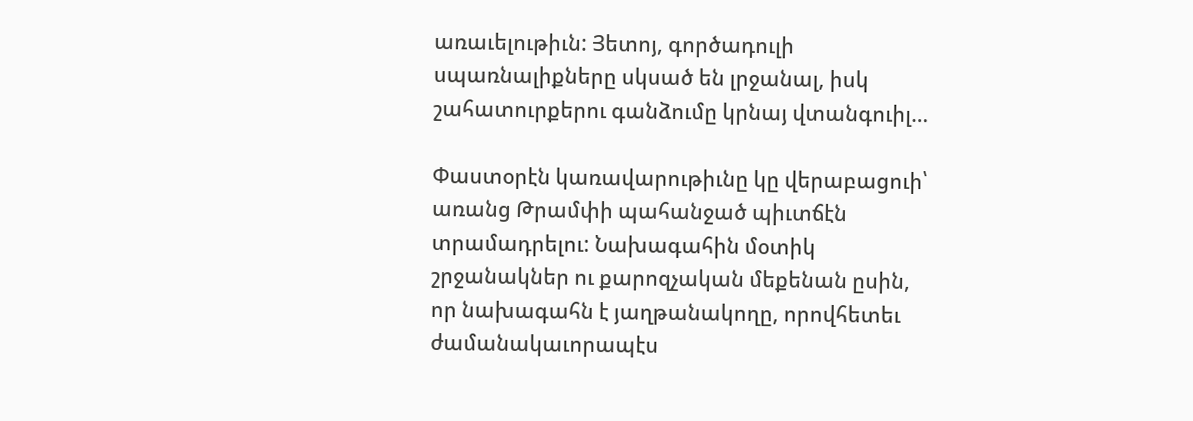առաւելութիւն: Յետոյ, գործադուլի սպառնալիքները սկսած են լրջանալ, իսկ շահատուրքերու գանձումը կրնայ վտանգուիլ…

Փաստօրէն կառավարութիւնը կը վերաբացուի՝ առանց Թրամփի պահանջած պիւտճէն տրամադրելու: Նախագահին մօտիկ շրջանակներ ու քարոզչական մեքենան ըսին, որ նախագահն է յաղթանակողը, որովհետեւ ժամանակաւորապէս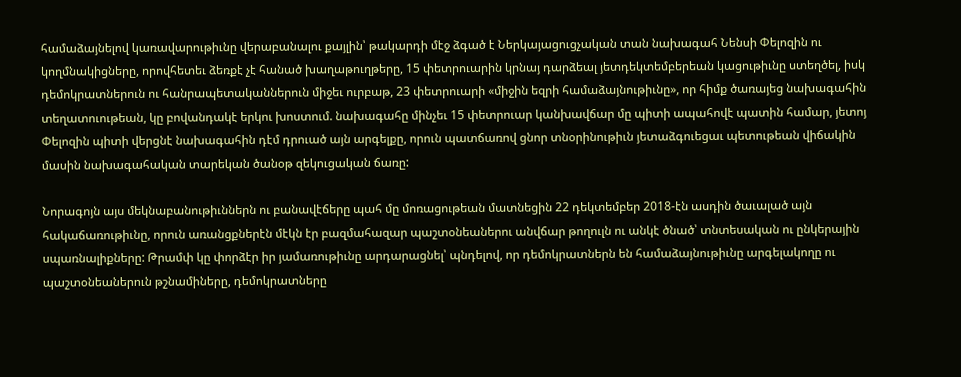համաձայնելով կառավարութիւնը վերաբանալու քայլին՝ թակարդի մէջ ձգած է Ներկայացուցչական տան նախագահ Նենսի Փելոզին ու կողմնակիցները, որովհետեւ ձեռքէ չէ հանած խաղաթուղթերը, 15 փետրուարին կրնայ դարձեալ յետդեկտեմբերեան կացութիւնը ստեղծել, իսկ դեմոկրատներուն ու հանրապետականներուն միջեւ ուրբաթ, 23 փետրուարի «միջին եզրի համաձայնութիւնը», որ հիմք ծառայեց նախագահին տեղատուութեան, կը բովանդակէ երկու խոստում. նախագահը մինչեւ 15 փետրուար կանխավճար մը պիտի ապահովէ պատին համար, յետոյ Փելոզին պիտի վերցնէ նախագահին դէմ դրուած այն արգելքը, որուն պատճառով ցնոր տնօրինութիւն յետաձգուեցաւ պետութեան վիճակին մասին նախագահական տարեկան ծանօթ զեկուցական ճառը:

Նորագոյն այս մեկնաբանութիւններն ու բանավէճերը պահ մը մոռացութեան մատնեցին 22 դեկտեմբեր 2018-էն ասդին ծաւալած այն հակաճառութիւնը, որուն առանցքներէն մէկն էր բազմահազար պաշտօնեաներու անվճար թողուլն ու անկէ ծնած՝ տնտեսական ու ընկերային սպառնալիքները: Թրամփ կը փորձէր իր յամառութիւնը արդարացնել՝ պնդելով, որ դեմոկրատներն են համաձայնութիւնը արգելակողը ու պաշտօնեաներուն թշնամիները, դեմոկրատները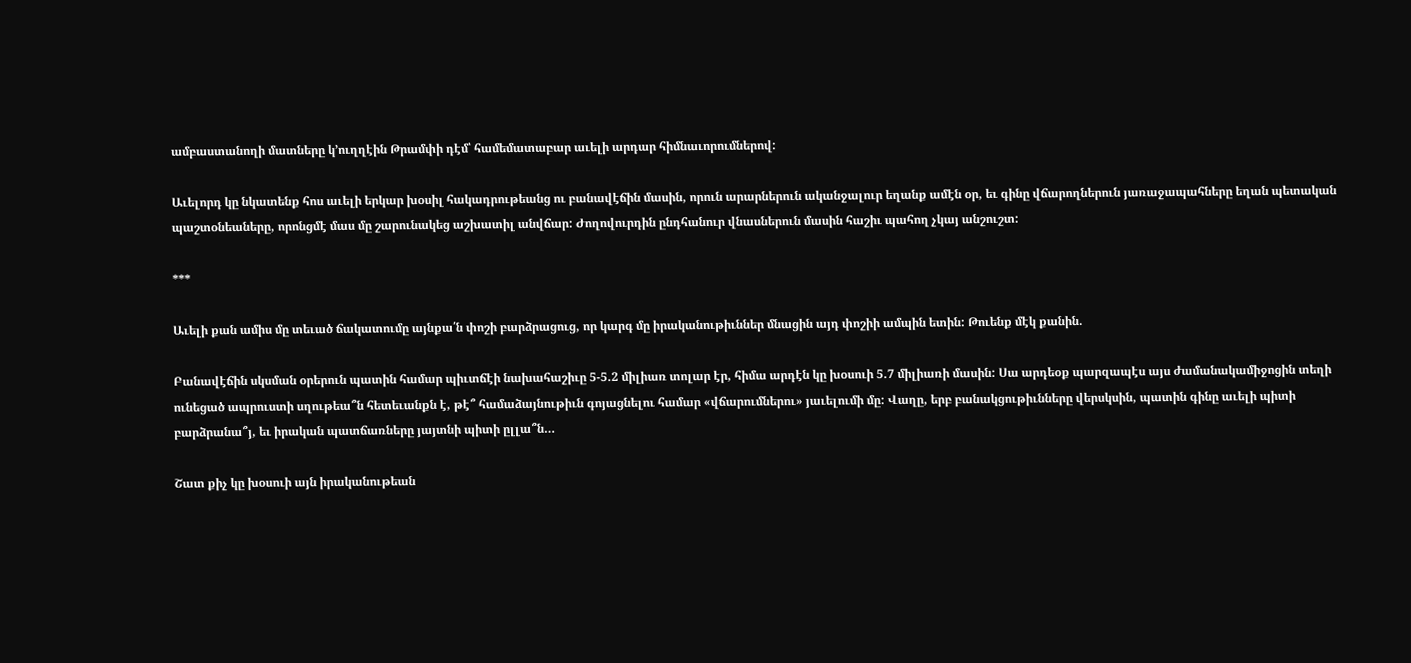ամբաստանողի մատները կ՚ուղղէին Թրամփի դէմ՝ համեմատաբար աւելի արդար հիմնաւորումներով:

Աւելորդ կը նկատենք հոս աւելի երկար խօսիլ հակադրութեանց ու բանավէճին մասին, որուն արարներուն ականջալուր եղանք ամէն օր, եւ գինը վճարողներուն յառաջապահները եղան պետական պաշտօնեաները, որոնցմէ մաս մը շարունակեց աշխատիլ անվճար: Ժողովուրդին ընդհանուր վնասներուն մասին հաշիւ պահող չկայ անշուշտ:

***

Աւելի քան ամիս մը տեւած ճակատումը այնքա՛ն փոշի բարձրացուց, որ կարգ մը իրականութիւններ մնացին այդ փոշիի ամպին ետին: Թուենք մէկ քանին.

Բանավէճին սկսման օրերուն պատին համար պիւտճէի նախահաշիւը 5-5.2 միլիառ տոլար էր, հիմա արդէն կը խօսուի 5.7 միլիառի մասին: Սա արդեօք պարզապէս այս ժամանակամիջոցին տեղի ունեցած ապրուստի սղութեա՞ն հետեւանքն է, թէ՞ համաձայնութիւն գոյացնելու համար «վճարումներու» յաւելումի մը: Վաղը, երբ բանակցութիւնները վերսկսին, պատին գինը աւելի պիտի բարձրանա՞յ, եւ իրական պատճառները յայտնի պիտի ըլլա՞ն…

Շատ քիչ կը խօսուի այն իրականութեան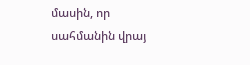մասին, որ սահմանին վրայ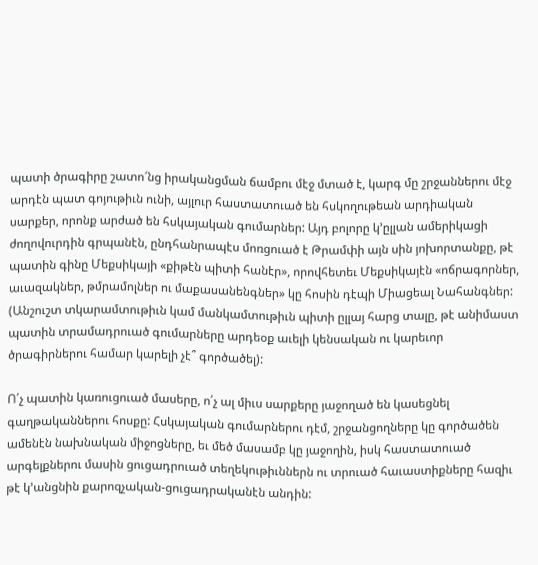պատի ծրագիրը շատո՜նց իրականցման ճամբու մէջ մտած է, կարգ մը շրջաններու մէջ արդէն պատ գոյութիւն ունի, այլուր հաստատուած են հսկողութեան արդիական սարքեր, որոնք արժած են հսկայական գումարներ: Այդ բոլորը կ՚ըլլան ամերիկացի ժողովուրդին գրպանէն, ընդհանրապէս մոռցուած է Թրամփի այն սին յոխորտանքը, թէ պատին գինը Մեքսիկայի «քիթէն պիտի հանէր», որովհետեւ Մեքսիկայէն «ոճրագորներ, աւազակներ, թմրամոլներ ու մաքասանենգներ» կը հոսին դէպի Միացեալ Նահանգներ: (Անշուշտ տկարամտութիւն կամ մանկամտութիւն պիտի ըլլայ հարց տալը, թէ անիմաստ պատին տրամադրուած գումարները արդեօք աւելի կենսական ու կարեւոր ծրագիրներու համար կարելի չէ՞ գործածել):

Ո՛չ պատին կառուցուած մասերը, ո՛չ ալ միւս սարքերը յաջողած են կասեցնել գաղթականներու հոսքը: Հսկայական գումարներու դէմ, շրջանցողները կը գործածեն ամենէն նախնական միջոցները, եւ մեծ մասամբ կը յաջողին, իսկ հաստատուած արգելքներու մասին ցուցադրուած տեղեկութիւններն ու տրուած հաւաստիքները հազիւ թէ կ՚անցնին քարոզչական-ցուցադրականէն անդին: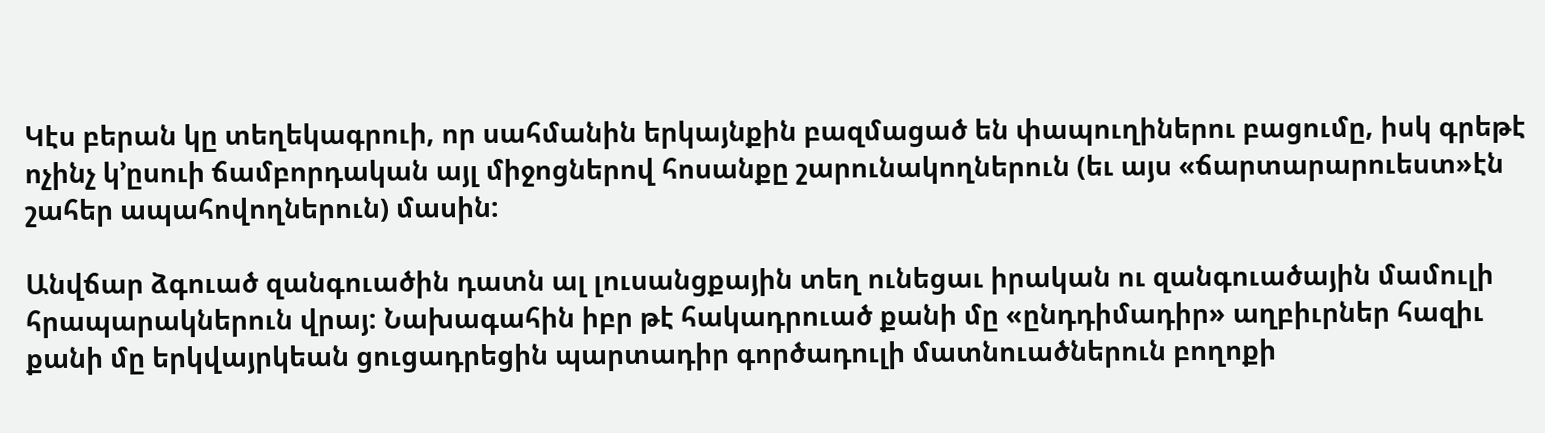Կէս բերան կը տեղեկագրուի, որ սահմանին երկայնքին բազմացած են փապուղիներու բացումը, իսկ գրեթէ ոչինչ կ՚ըսուի ճամբորդական այլ միջոցներով հոսանքը շարունակողներուն (եւ այս «ճարտարարուեստ»էն շահեր ապահովողներուն) մասին:

Անվճար ձգուած զանգուածին դատն ալ լուսանցքային տեղ ունեցաւ իրական ու զանգուածային մամուլի հրապարակներուն վրայ: Նախագահին իբր թէ հակադրուած քանի մը «ընդդիմադիր» աղբիւրներ հազիւ քանի մը երկվայրկեան ցուցադրեցին պարտադիր գործադուլի մատնուածներուն բողոքի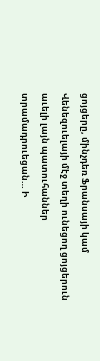ցոյցերը, մինչդեռ Ֆրանսայի կամ Վենեզուելայի մէջ տեղի ունեցող ցոյցերուն աւելի լայն պատուհաններ տրամադրուեցան… Ի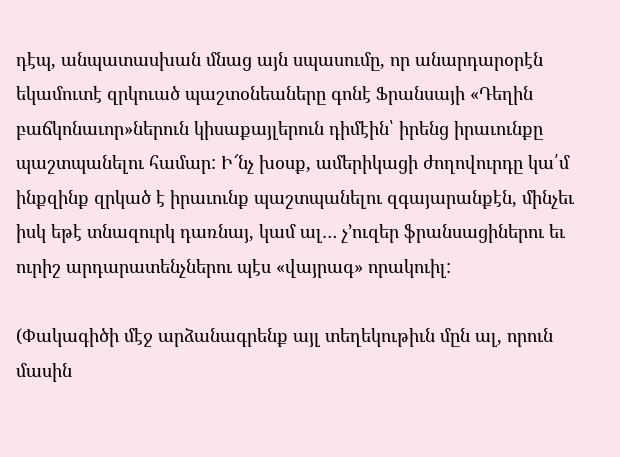դէպ, անպատասխան մնաց այն սպասումը, որ անարդարօրէն եկամուտէ զրկուած պաշտօնեաները գոնէ Ֆրանսայի «Դեղին բաճկոնաւոր»ներուն կիսաքայլերուն դիմէին՝ իրենց իրաւունքը պաշտպանելու համար: Ի՜նչ խօսք, ամերիկացի ժողովուրդը կա՛մ ինքզինք զրկած է իրաւունք պաշտպանելու զգայարանքէն, մինչեւ իսկ եթէ տնազուրկ դառնայ, կամ ալ… չ՚ուզեր ֆրանսացիներու եւ ուրիշ արդարատենչներու պէս «վայրագ» որակուիլ:

(Փակագիծի մէջ արձանագրենք այլ տեղեկութիւն մըն ալ, որուն մասին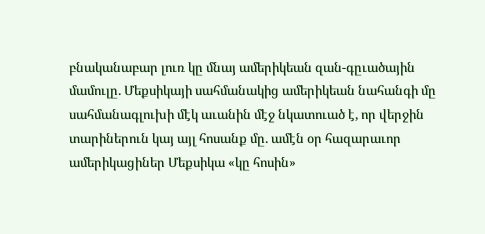բնականաբար լուռ կը մնայ ամերիկեան զան-գըւածային մամուլը. Մեքսիկայի սահմանակից ամերիկեան նահանգի մը սահմանագլուխի մէկ աւանին մէջ նկատուած է, որ վերջին տարիներուն կայ այլ հոսանք մը. ամէն օր հազարաւոր ամերիկացիներ Մեքսիկա «կը հոսին»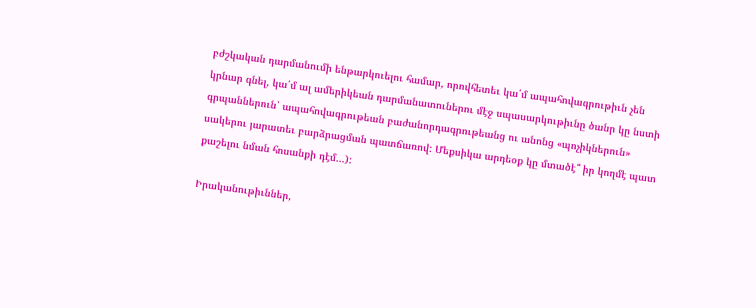բժշկական դարմանումի ենթարկուելու համար, որովհետեւ կա՛մ ապահովագրութիւն չեն կրնար գնել, կա՛մ ալ ամերիկեան դարմանատուներու մէջ սպասարկութիւնը ծանր կը նստի գրպաններուն՝ ապահովագրութեան բաժանորդագրութեանց ու անոնց «պոչիկներուն» սակերու յարատեւ բարձրացման պատճառով: Մեքսիկա արդեօք կը մտածէ՞ իր կողմէ պատ քաշելու նման հոսանքի դէմ…):

Իրականութիւններ,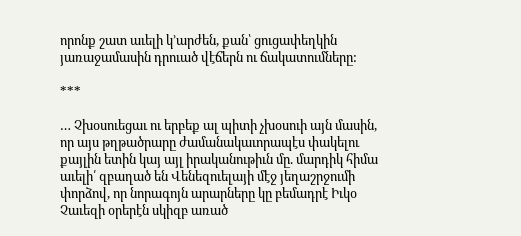որոնք շատ աւելի կ՚արժեն, քան՝ ցուցափեղկին յառաջամասին դրուած վէճերն ու ճակատումները:

***

… Չխօսուեցաւ ու երբեք ալ պիտի չխօսուի այն մասին, որ այս թղթածրարը ժամանակաւորապէս փակելու քայլին ետին կայ այլ իրականութիւն մը. մարդիկ հիմա աւելի՛ զբաղած են Վենեզուելայի մէջ յեղաշրջումի փորձով, որ նորագոյն արարները կը բեմադրէ Իւկօ Չաւեզի օրերէն սկիզբ առած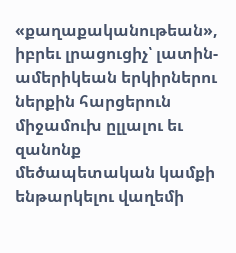«քաղաքականութեան», իբրեւ լրացուցիչ՝ լատին-ամերիկեան երկիրներու ներքին հարցերուն միջամուխ ըլլալու եւ զանոնք մեծապետական կամքի ենթարկելու վաղեմի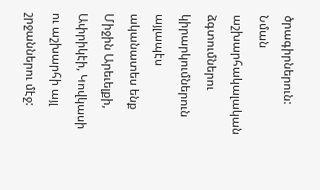ծրագիրներուն: Նման աշխարհակալական ձգտումներու կիրարկումներուն այլապէս ականատես ենք Միջին Արեւելքի, Ափրիկէի, Կովկասի ու աշխարհի այլ շրջաններու մէջ: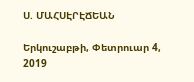Ս. ՄԱՀՍԷՐԷՃԵԱՆ

Երկուշաբթի, Փետրուար 4, 2019